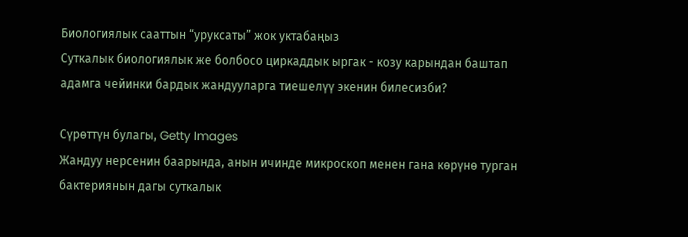Биологиялык сааттын “уруксаты” жок уктабаңыз
Суткалык биологиялык же болбосо циркаддык ыргак - козу карындан баштап адамга чейинки бардык жандууларга тиешелүү экенин билесизби?

Сүрөттүн булагы, Getty Images
Жандуу нерсенин баарында, анын ичинде микроскоп менен гана көрүнө турган бактериянын дагы суткалык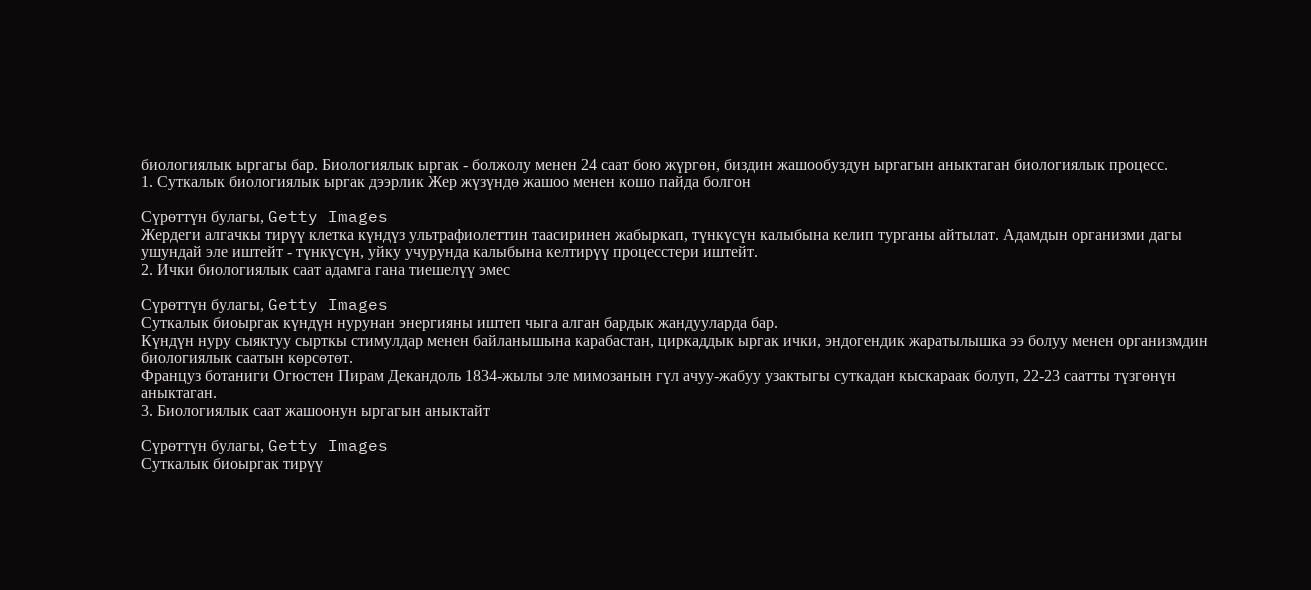биологиялык ыргагы бар. Биологиялык ыргак - болжолу менен 24 саат бою жүргөн, биздин жашообуздун ыргагын аныктаган биологиялык процесс.
1. Суткалык биологиялык ыргак дээрлик Жер жүзүндө жашоо менен кошо пайда болгон

Сүрөттүн булагы, Getty Images
Жердеги алгачкы тирүү клетка күндүз ультрафиолеттин таасиринен жабыркап, түнкүсүн калыбына келип турганы айтылат. Адамдын организми дагы ушундай эле иштейт - түнкүсүн, уйку учурунда калыбына келтирүү процесстери иштейт.
2. Ички биологиялык саат адамга гана тиешелүү эмес

Сүрөттүн булагы, Getty Images
Суткалык биоыргак күндүн нурунан энергияны иштеп чыга алган бардык жандууларда бар.
Күндүн нуру сыяктуу сырткы стимулдар менен байланышына карабастан, циркаддык ыргак ички, эндогендик жаратылышка ээ болуу менен организмдин биологиялык саатын көрсөтөт.
Француз ботаниги Огюстен Пирам Декандоль 1834-жылы эле мимозанын гүл ачуу-жабуу узактыгы суткадан кыскараак болуп, 22-23 саатты түзгөнүн аныктаган.
3. Биологиялык саат жашоонун ыргагын аныктайт

Сүрөттүн булагы, Getty Images
Суткалык биоыргак тирүү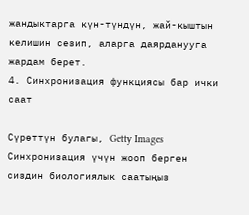жандыктарга күн-түндүн, жай-кыштын келишин сезип, аларга даярданууга жардам берет.
4. Синхронизация функциясы бар ички саат

Сүрөттүн булагы, Getty Images
Синхронизация үчүн жооп берген сиздин биологиялык саатыңыз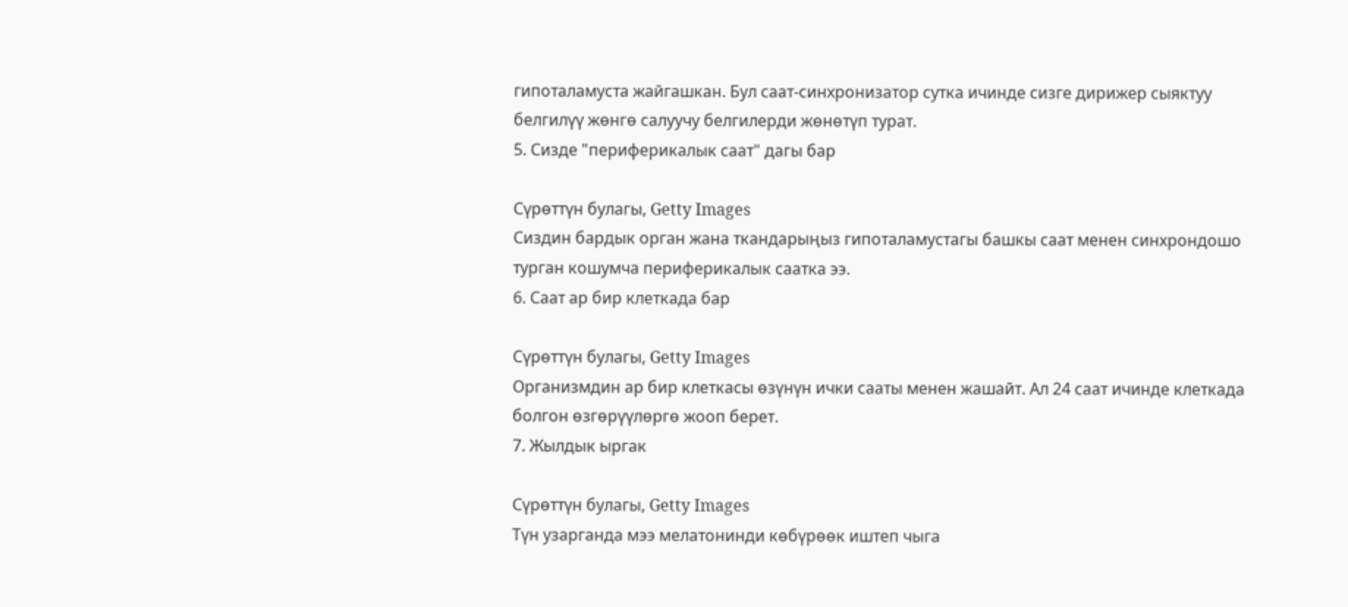гипоталамуста жайгашкан. Бул саат-синхронизатор сутка ичинде сизге дирижер сыяктуу белгилүү жөнгө салуучу белгилерди жөнөтүп турат.
5. Сизде "периферикалык саат" дагы бар

Сүрөттүн булагы, Getty Images
Сиздин бардык орган жана ткандарыңыз гипоталамустагы башкы саат менен синхрондошо турган кошумча периферикалык саатка ээ.
6. Саат ар бир клеткада бар

Сүрөттүн булагы, Getty Images
Организмдин ар бир клеткасы өзүнүн ички сааты менен жашайт. Ал 24 саат ичинде клеткада болгон өзгөрүүлөргө жооп берет.
7. Жылдык ыргак

Сүрөттүн булагы, Getty Images
Түн узарганда мээ мелатонинди көбүрөөк иштеп чыга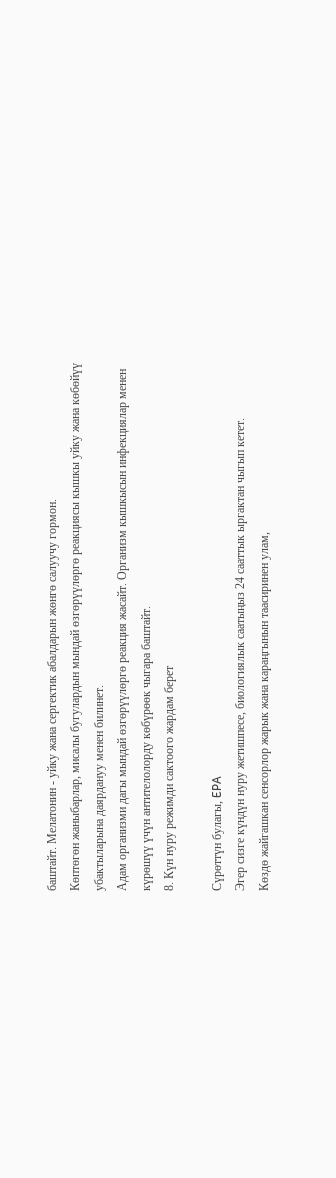баштайт. Мелатонин - уйку жана сергектик абалдарын жөнгө салуучу гормон.
Көптөгөн жаныбарлар, мисалы бугулардын мындай өзгөрүүлөргө реакциясы кышкы уйку жана көбөйүү убактыларына даярдануу менен билинет.
Адам организми дагы мындай өзгөрүүлөргө реакция жасайт. Организм кышкысын инфекциялар менен күрөшүү үчүн антителолорду көбүрөөк чыгара баштайт.
8. Күн нуру режимди сактоого жардам берет

Сүрөттүн булагы, EPA
Эгер сизге күндүн нуру жетишпесе, биологиялык саатыңыз 24 сааттык ыргактан чыгып кетет.
Көздө жайгашкан сенсорлор жарык жана караңгынын таасиринен улам,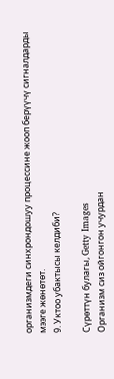организмдеги синхрондошуу процессине жооп берүүчү сигналдарды мээге жөнөтөт.
9. Уктоо убактысы келдиби?

Сүрөттүн булагы, Getty Images
Организм сиз ойгонгон учурдан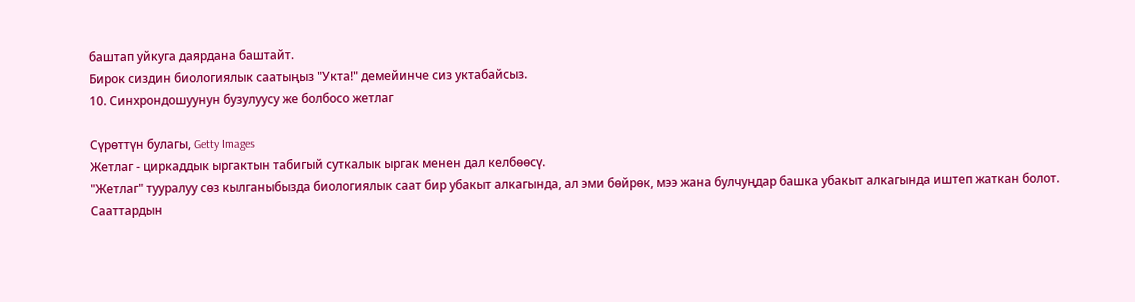баштап уйкуга даярдана баштайт.
Бирок сиздин биологиялык саатыңыз "Укта!" демейинче сиз уктабайсыз.
10. Синхрондошуунун бузулуусу же болбосо жетлаг

Сүрөттүн булагы, Getty Images
Жетлаг - циркаддык ыргактын табигый суткалык ыргак менен дал келбөөсү.
"Жетлаг" тууралуу сөз кылганыбызда биологиялык саат бир убакыт алкагында, ал эми бөйрөк, мээ жана булчуңдар башка убакыт алкагында иштеп жаткан болот.
Сааттардын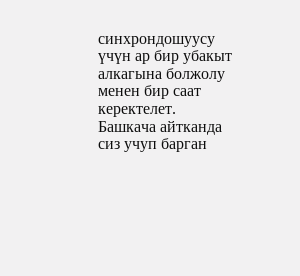синхрондошуусу үчүн ар бир убакыт алкагына болжолу менен бир саат керектелет. Башкача айтканда сиз учуп барган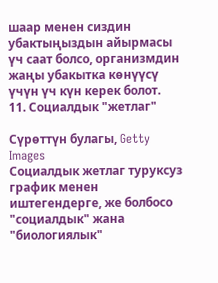шаар менен сиздин убактыңыздын айырмасы үч саат болсо, организмдин жаңы убакытка көнүүсү үчүн үч күн керек болот.
11. Социалдык "жетлаг"

Сүрөттүн булагы, Getty Images
Социалдык жетлаг туруксуз график менен иштегендерге, же болбосо "социалдык" жана "биологиялык"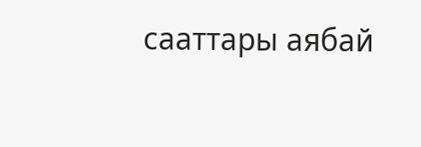сааттары аябай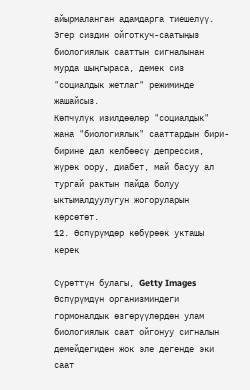айырмаланган адамдарга тиешелүү.
Эгер сиздин ойготкуч-саатыңыз биологиялык сааттын сигналынан мурда шыңгыраса, демек сиз "социалдык жетлаг" режиминде жашайсыз.
Көпчүлүк изилдөөлөр "социалдык" жана "биологиялык" сааттардын бири-бирине дал келбөөсү депрессия, жүрөк оору, диабет, май басуу ал тургай рактын пайда болуу ыктымалдуулугун жогоруларын көрсөтөт.
12. Өспүрүмдөр көбүрөөк укташы керек

Сүрөттүн булагы, Getty Images
Өспүрүмдүн организминдеги гормоналдык өзгөрүүлөрдөн улам биологиялык саат ойгонуу сигналын демейдегиден жок эле дегенде эки саат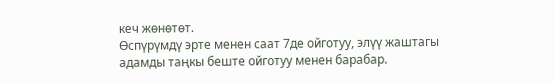кеч жөнөтөт.
Өспүрүмдү эрте менен саат 7де ойготуу, элүү жаштагы адамды таңкы беште ойготуу менен барабар.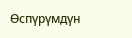Өспүрүмдүн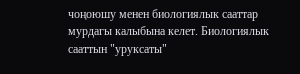чоңоюшу менен биологиялык сааттар мурдагы калыбына келет. Биологиялык сааттын "уруксаты"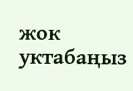жок уктабаңыз